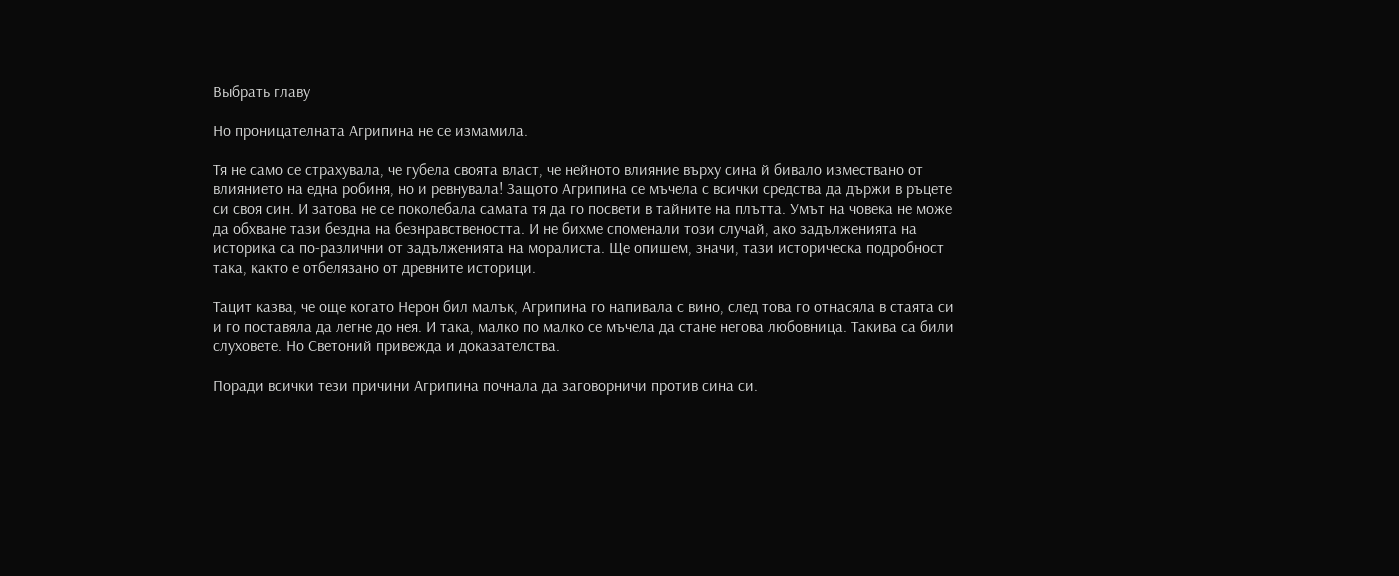Выбрать главу

Но проницателната Агрипина не се измамила.

Тя не само се страхувала, че губела своята власт, че нейното влияние върху сина й бивало измествано от влиянието на една робиня, но и ревнувала! Защото Агрипина се мъчела с всички средства да държи в ръцете си своя син. И затова не се поколебала самата тя да го посвети в тайните на плътта. Умът на човека не може да обхване тази бездна на безнравствеността. И не бихме споменали този случай, ако задълженията на историка са по-различни от задълженията на моралиста. Ще опишем, значи, тази историческа подробност така, както е отбелязано от древните историци.

Тацит казва, че още когато Нерон бил малък, Агрипина го напивала с вино, след това го отнасяла в стаята си и го поставяла да легне до нея. И така, малко по малко се мъчела да стане негова любовница. Такива са били слуховете. Но Светоний привежда и доказателства.

Поради всички тези причини Агрипина почнала да заговорничи против сина си.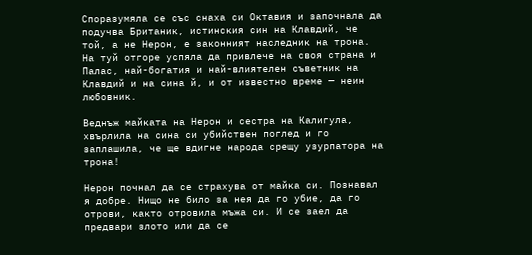Споразумяла се със снаха си Октавия и започнала да подучва Британик, истинския син на Клавдий, че той, а не Нерон, е законният наследник на трона. На туй отгоре успяла да привлече на своя страна и Палас, най-богатия и най-влиятелен съветник на Клавдий и на сина й, и от известно време — неин любовник.

Веднъж майката на Нерон и сестра на Калигула, хвърлила на сина си убийствен поглед и го заплашила, че ще вдигне народа срещу узурпатора на трона!

Нерон почнал да се страхува от майка си. Познавал я добре. Нищо не било за нея да го убие, да го отрови, както отровила мъжа си. И се заел да предвари злото или да се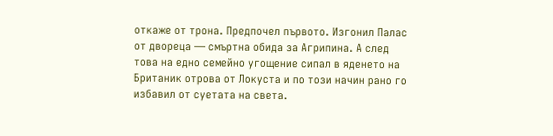откаже от трона. Предпочел първото. Изгонил Палас от двореца — смъртна обида за Агрипина. А след това на едно семейно угощение сипал в яденето на Британик отрова от Локуста и по този начин рано го избавил от суетата на света.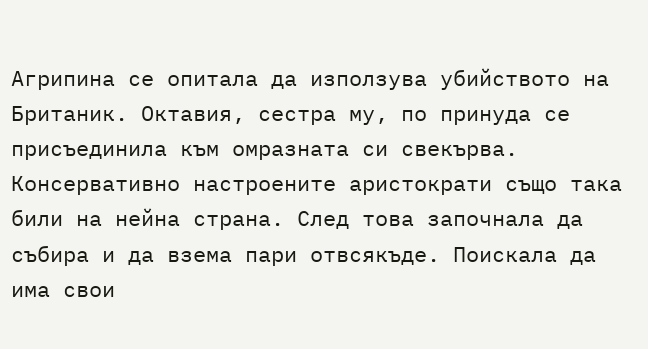Агрипина се опитала да използува убийството на Британик. Октавия, сестра му, по принуда се присъединила към омразната си свекърва. Консервативно настроените аристократи също така били на нейна страна. След това започнала да събира и да взема пари отвсякъде. Поискала да има свои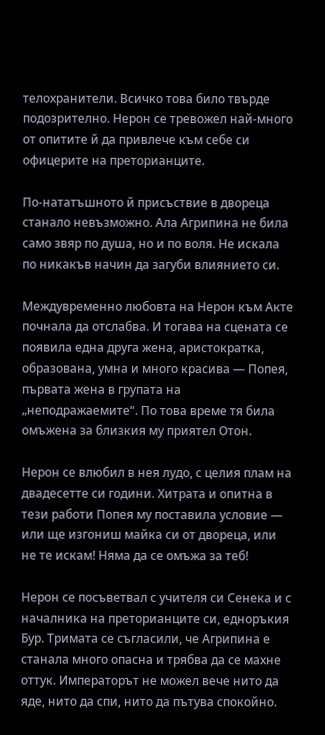телохранители. Всичко това било твърде подозрително. Нерон се тревожел най-много от опитите й да привлече към себе си офицерите на преторианците.

По-нататъшното й присъствие в двореца станало невъзможно. Ала Агрипина не била само звяр по душа, но и по воля. Не искала по никакъв начин да загуби влиянието си.

Междувременно любовта на Нерон към Акте почнала да отслабва. И тогава на сцената се появила една друга жена, аристократка, образована, умна и много красива — Попея, първата жена в групата на „неподражаемите“. По това време тя била омъжена за близкия му приятел Отон.

Нерон се влюбил в нея лудо, с целия плам на двадесетте си години. Хитрата и опитна в тези работи Попея му поставила условие — или ще изгониш майка си от двореца, или не те искам! Няма да се омъжа за теб!

Нерон се посъветвал с учителя си Сенека и с началника на преторианците си, едноръкия Бур. Тримата се съгласили, че Агрипина е станала много опасна и трябва да се махне оттук. Императорът не можел вече нито да яде, нито да спи, нито да пътува спокойно.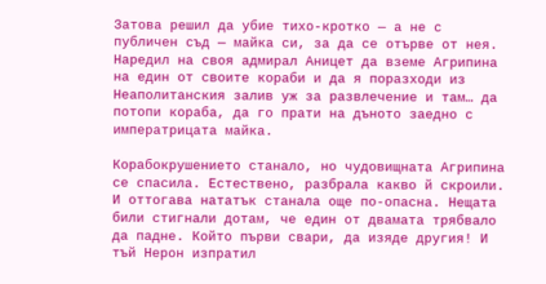Затова решил да убие тихо-кротко — а не с публичен съд — майка си, за да се отърве от нея. Наредил на своя адмирал Аницет да вземе Агрипина на един от своите кораби и да я поразходи из Неаполитанския залив уж за развлечение и там… да потопи кораба, да го прати на дъното заедно с императрицата майка.

Корабокрушението станало, но чудовищната Агрипина се спасила. Естествено, разбрала какво й скроили. И оттогава нататък станала още по-опасна. Нещата били стигнали дотам, че един от двамата трябвало да падне. Който първи свари, да изяде другия! И тъй Нерон изпратил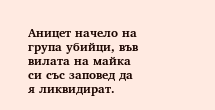Аницет начело на група убийци, във вилата на майка си със заповед да я ликвидират.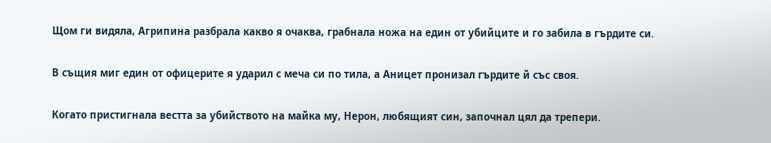Щом ги видяла, Агрипина разбрала какво я очаква, грабнала ножа на един от убийците и го забила в гърдите си.

В същия миг един от офицерите я ударил с меча си по тила, а Аницет пронизал гърдите й със своя.

Когато пристигнала вестта за убийството на майка му, Нерон, любящият син, започнал цял да трепери.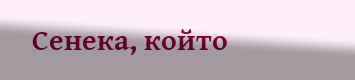Сенека, който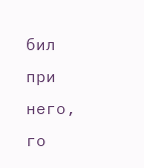бил при него, го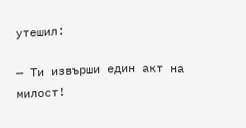утешил:

— Ти извърши един акт на милост!